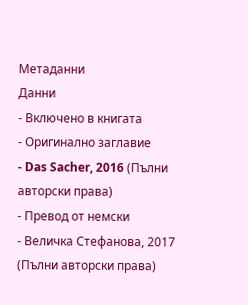Метаданни
Данни
- Включено в книгата
- Оригинално заглавие
- Das Sacher, 2016 (Пълни авторски права)
- Превод от немски
- Величка Стефанова, 2017 (Пълни авторски права)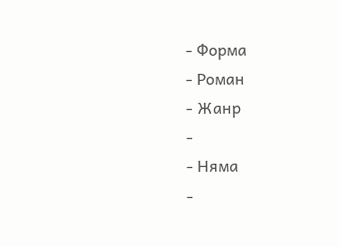- Форма
- Роман
- Жанр
-
- Няма
-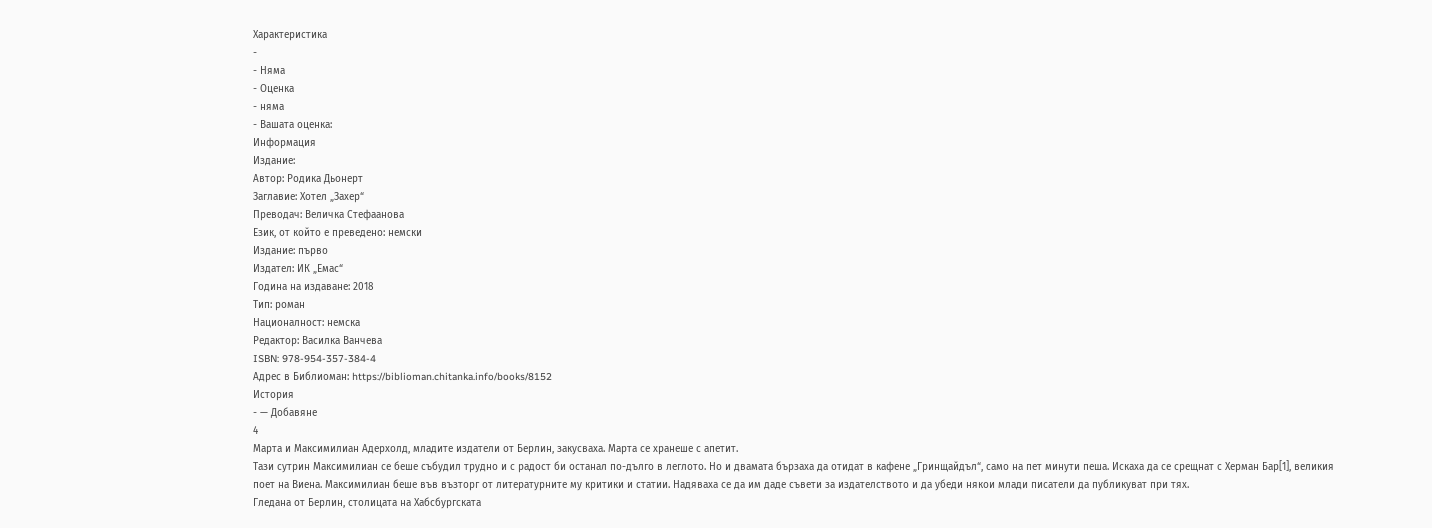Характеристика
-
- Няма
- Оценка
- няма
- Вашата оценка:
Информация
Издание:
Автор: Родика Дьонерт
Заглавие: Хотел „Захер“
Преводач: Величка Стефаанова
Език, от който е преведено: немски
Издание: първо
Издател: ИК „Емас“
Година на издаване: 2018
Тип: роман
Националност: немска
Редактор: Василка Ванчева
ISBN: 978-954-357-384-4
Адрес в Библиоман: https://biblioman.chitanka.info/books/8152
История
- — Добавяне
4
Марта и Максимилиан Адерхолд, младите издатели от Берлин, закусваха. Марта се хранеше с апетит.
Тази сутрин Максимилиан се беше събудил трудно и с радост би останал по-дълго в леглото. Но и двамата бързаха да отидат в кафене „Гринщайдъл“, само на пет минути пеша. Искаха да се срещнат с Херман Бар[1], великия поет на Виена. Максимилиан беше във възторг от литературните му критики и статии. Надяваха се да им даде съвети за издателството и да убеди някои млади писатели да публикуват при тях.
Гледана от Берлин, столицата на Хабсбургската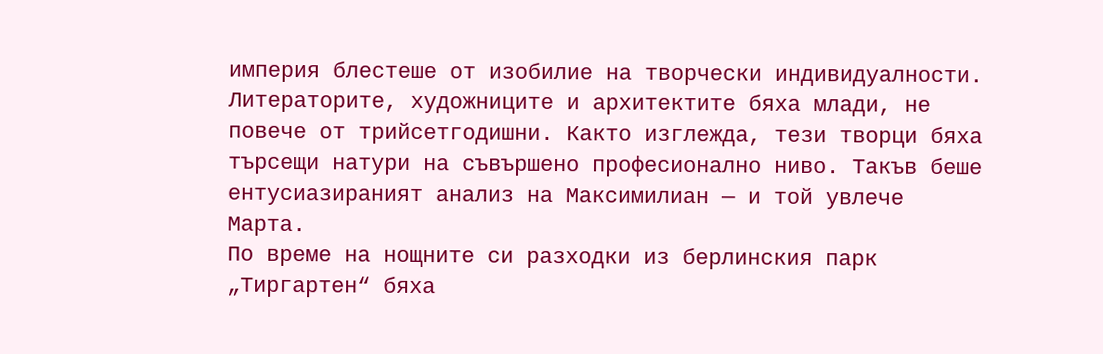империя блестеше от изобилие на творчески индивидуалности. Литераторите, художниците и архитектите бяха млади, не повече от трийсетгодишни. Както изглежда, тези творци бяха търсещи натури на съвършено професионално ниво. Такъв беше ентусиазираният анализ на Максимилиан — и той увлече Марта.
По време на нощните си разходки из берлинския парк „Тиргартен“ бяха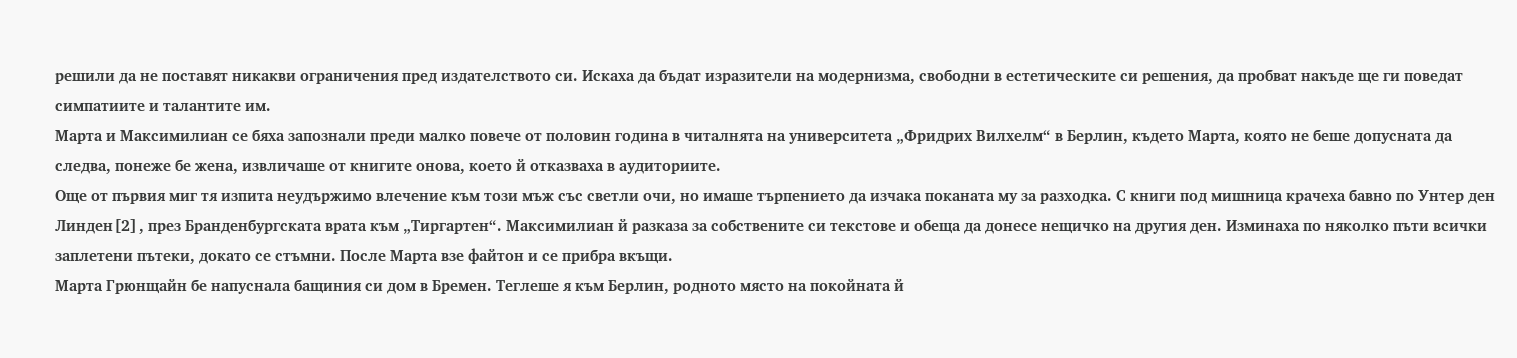решили да не поставят никакви ограничения пред издателството си. Искаха да бъдат изразители на модернизма, свободни в естетическите си решения, да пробват накъде ще ги поведат симпатиите и талантите им.
Марта и Максимилиан се бяха запознали преди малко повече от половин година в читалнята на университета „Фридрих Вилхелм“ в Берлин, където Марта, която не беше допусната да следва, понеже бе жена, извличаше от книгите онова, което й отказваха в аудиториите.
Още от първия миг тя изпита неудържимо влечение към този мъж със светли очи, но имаше търпението да изчака поканата му за разходка. С книги под мишница крачеха бавно по Унтер ден Линден[2], през Бранденбургската врата към „Тиргартен“. Максимилиан й разказа за собствените си текстове и обеща да донесе нещичко на другия ден. Изминаха по няколко пъти всички заплетени пътеки, докато се стъмни. После Марта взе файтон и се прибра вкъщи.
Марта Грюнщайн бе напуснала бащиния си дом в Бремен. Теглеше я към Берлин, родното място на покойната й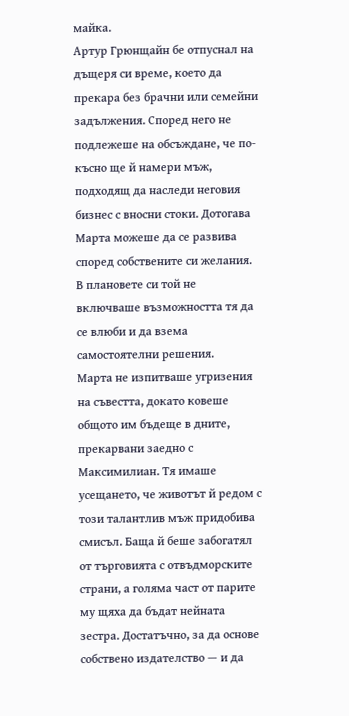майка.
Артур Грюнщайн бе отпуснал на дъщеря си време, което да прекара без брачни или семейни задължения. Според него не подлежеше на обсъждане, че по-късно ще й намери мъж, подходящ да наследи неговия бизнес с вносни стоки. Дотогава Марта можеше да се развива според собствените си желания. В плановете си той не включваше възможността тя да се влюби и да взема самостоятелни решения.
Марта не изпитваше угризения на съвестта, докато ковеше общото им бъдеще в дните, прекарвани заедно с Максимилиан. Тя имаше усещането, че животът й редом с този талантлив мъж придобива смисъл. Баща й беше забогатял от търговията с отвъдморските страни, а голяма част от парите му щяха да бъдат нейната зестра. Достатъчно, за да основе собствено издателство — и да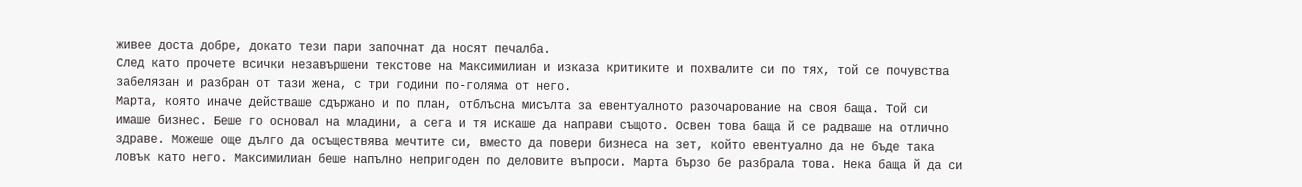живее доста добре, докато тези пари започнат да носят печалба.
След като прочете всички незавършени текстове на Максимилиан и изказа критиките и похвалите си по тях, той се почувства забелязан и разбран от тази жена, с три години по-голяма от него.
Марта, която иначе действаше сдържано и по план, отблъсна мисълта за евентуалното разочарование на своя баща. Той си имаше бизнес. Беше го основал на младини, а сега и тя искаше да направи същото. Освен това баща й се радваше на отлично здраве. Можеше още дълго да осъществява мечтите си, вместо да повери бизнеса на зет, който евентуално да не бъде така ловък като него. Максимилиан беше напълно непригоден по деловите въпроси. Марта бързо бе разбрала това. Нека баща й да си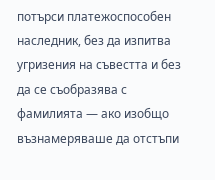потърси платежоспособен наследник, без да изпитва угризения на съвестта и без да се съобразява с фамилията — ако изобщо възнамеряваше да отстъпи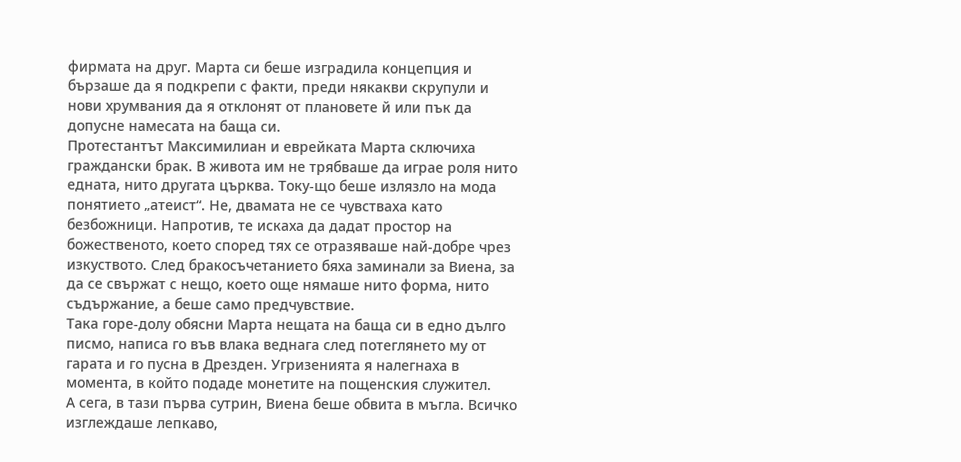фирмата на друг. Марта си беше изградила концепция и бързаше да я подкрепи с факти, преди някакви скрупули и нови хрумвания да я отклонят от плановете й или пък да допусне намесата на баща си.
Протестантът Максимилиан и еврейката Марта сключиха граждански брак. В живота им не трябваше да играе роля нито едната, нито другата църква. Току-що беше излязло на мода понятието „атеист“. Не, двамата не се чувстваха като безбожници. Напротив, те искаха да дадат простор на божественото, което според тях се отразяваше най-добре чрез изкуството. След бракосъчетанието бяха заминали за Виена, за да се свържат с нещо, което още нямаше нито форма, нито съдържание, а беше само предчувствие.
Така горе-долу обясни Марта нещата на баща си в едно дълго писмо, написа го във влака веднага след потеглянето му от гарата и го пусна в Дрезден. Угризенията я налегнаха в момента, в който подаде монетите на пощенския служител.
А сега, в тази първа сутрин, Виена беше обвита в мъгла. Всичко изглеждаше лепкаво,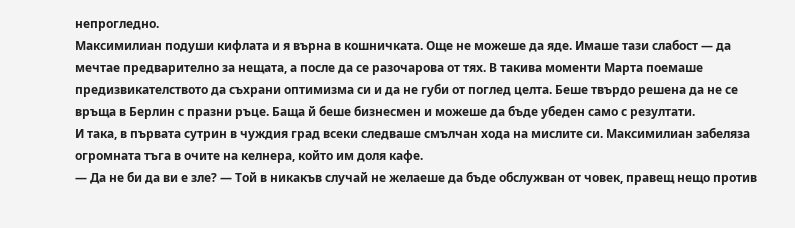непрогледно.
Максимилиан подуши кифлата и я върна в кошничката. Още не можеше да яде. Имаше тази слабост — да мечтае предварително за нещата, а после да се разочарова от тях. В такива моменти Марта поемаше предизвикателството да съхрани оптимизма си и да не губи от поглед целта. Беше твърдо решена да не се връща в Берлин с празни ръце. Баща й беше бизнесмен и можеше да бъде убеден само с резултати.
И така, в първата сутрин в чуждия град всеки следваше смълчан хода на мислите си. Максимилиан забеляза огромната тъга в очите на келнера, който им доля кафе.
— Да не би да ви е зле? — Той в никакъв случай не желаеше да бъде обслужван от човек, правещ нещо против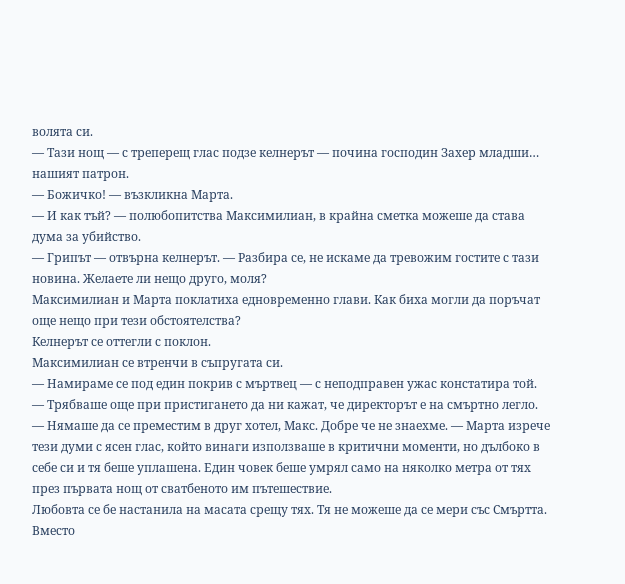волята си.
— Тази нощ — с треперещ глас подзе келнерът — почина господин Захер младши… нашият патрон.
— Божичко! — възкликна Марта.
— И как тъй? — полюбопитства Максимилиан, в крайна сметка можеше да става дума за убийство.
— Грипът — отвърна келнерът. — Разбира се, не искаме да тревожим гостите с тази новина. Желаете ли нещо друго, моля?
Максимилиан и Марта поклатиха едновременно глави. Как биха могли да поръчат още нещо при тези обстоятелства?
Келнерът се оттегли с поклон.
Максимилиан се втренчи в съпругата си.
— Намираме се под един покрив с мъртвец — с неподправен ужас констатира той. — Трябваше още при пристигането да ни кажат, че директорът е на смъртно легло.
— Нямаше да се преместим в друг хотел, Макс. Добре че не знаехме. — Марта изрече тези думи с ясен глас, който винаги използваше в критични моменти, но дълбоко в себе си и тя беше уплашена. Един човек беше умрял само на няколко метра от тях през първата нощ от сватбеното им пътешествие.
Любовта се бе настанила на масата срещу тях. Тя не можеше да се мери със Смъртта. Вместо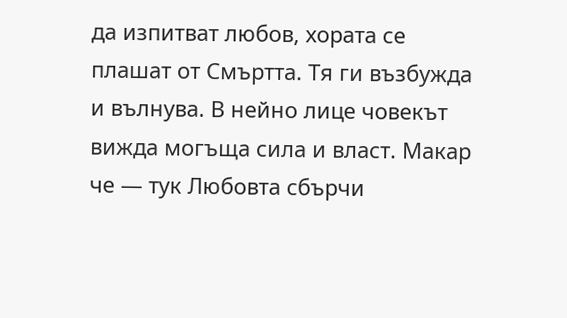да изпитват любов, хората се плашат от Смъртта. Тя ги възбужда и вълнува. В нейно лице човекът вижда могъща сила и власт. Макар че — тук Любовта сбърчи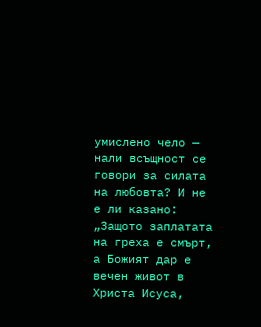умислено чело — нали всъщност се говори за силата на любовта? И не е ли казано: „Защото заплатата на греха е смърт, а Божият дар е вечен живот в Христа Исуса,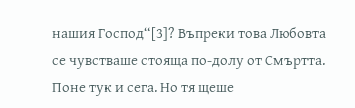нашия Господ“[3]? Въпреки това Любовта се чувстваше стояща по-долу от Смъртта. Поне тук и сега. Но тя щеше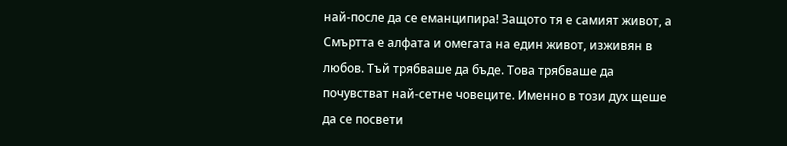най-после да се еманципира! Защото тя е самият живот, а Смъртта е алфата и омегата на един живот, изживян в любов. Тъй трябваше да бъде. Това трябваше да почувстват най-сетне човеците. Именно в този дух щеше да се посвети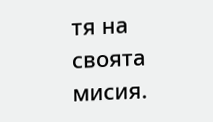тя на своята мисия.